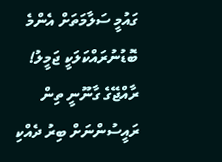ގައުމީ ސަލާމަތަށް އެންމެ ބޮޑުނުރައްކަލަކީ ޖަމީލު!
ރާއްޖޭގެ ގާނޫނީ ތިން ރައީސުންނަށް ބިރު ދެއްކި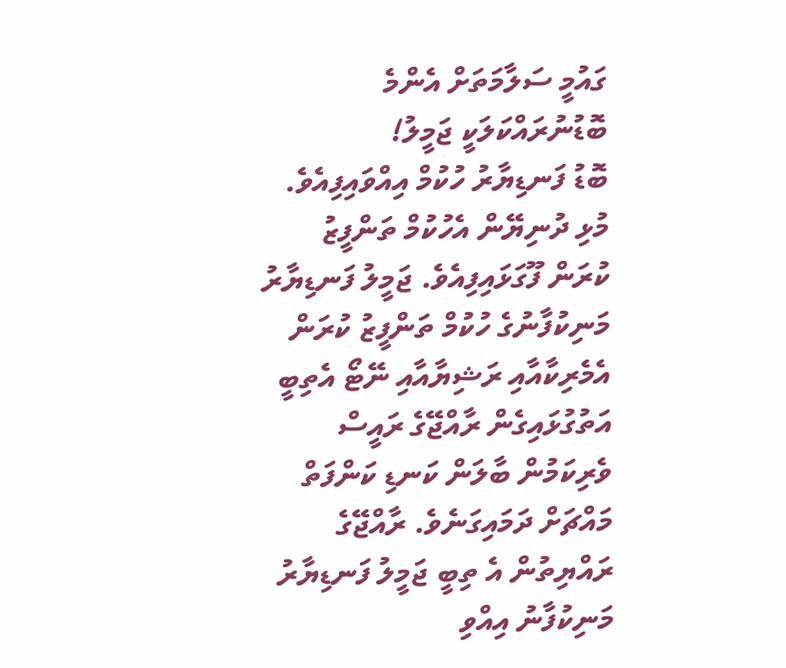ގައުމީ ސަލާމަތަށް އެންމެ ބޮޑުނުރައްކަލަކީ ޖަމީލު!
ބޮޑު ފަނޑިޔާރު ހުކުމް އިއްވައިފިއެވެ. މުޅި ދުނިޔޭން އެހުކުމް ތަންފީޒު ކުރަން ފޫގަޅައިފިއެވެ. ޖަމީލު ފަނޑިޔާރު މަނިކުފާނުގެ ހުކުމް ތަންފީޒު ކުރަން އެމެރިކާއާއި ރަޝިޔާއާއި ނޭޓޯ އެތިބީ އަތުގުޅައިގެން ރާއްޖޭގެ ރައީސް ވެރިކަމުން ބާލަން ކަނޑި ކަންފަތް މައްޗަށް ދަމައިގަނެވެ. ރާއްޖޭގެ ރައްޔިތުން އެ ތިބީ ޖަމީލު ފަނޑިޔާރު މަނިކުފާނު އިއްވި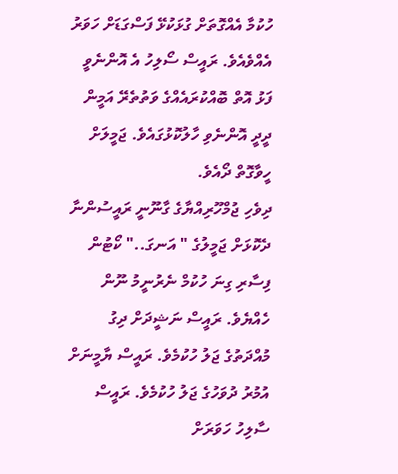ހުކުމާ އެއްގޮތަށް ގުޅަކުޅޭ ފަސްގަޑަށް ހަވަރު އެއްވެއެވެ. ރައީސް ސޯލިހު އެ އޮންނެވީ ފަޅު އޮތް ބޮއްކުރައެއްގެ ވަތުތެރޭ އަމީން ދީދީ އޮންނެވި ހާލުކޮޅުގައެވެ. ޖަމީލަށް ހީވާގޮތް ދޯއެވެ.
ދިވެހި ޖުމްހޫރިއްޔާގެ ގާނޫނީ ރައީސުންނާ ދެކޮޅަށް ޖަމީލުގެ " އަނގަ.." ކޯޓުން ފިސާރި ގިނަ ހުކުމް ނެރުނީމު ނޫން ހެއްޔެވެ. ރައީސް ނަޝީދަށް ދިގު މުއްދަތުގެ ޖަލު ހުކުމެވެ. ރައީސް ޔާމީނަށް އުމުރު ދުވަހުގެ ޖަލު ހުކުމެވެ. ރައީސް ސާލިހު ހަވަރަށް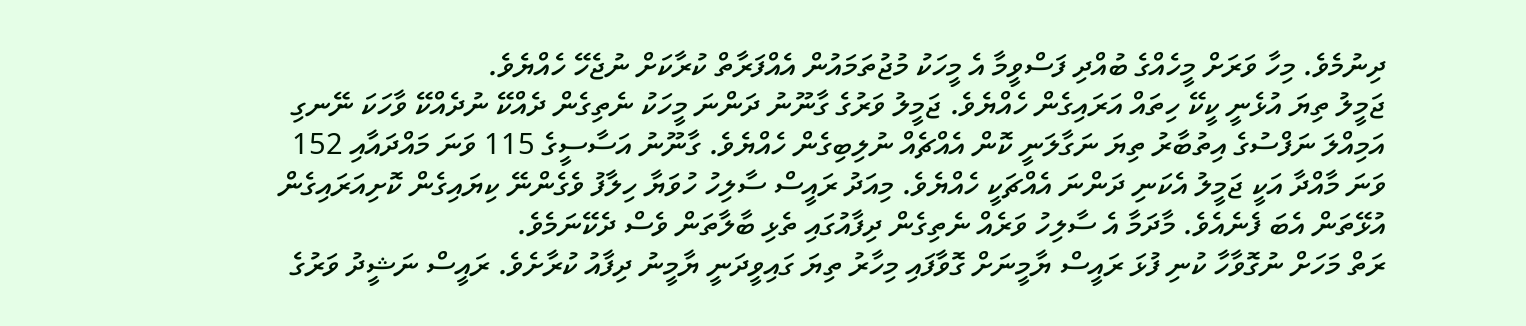ދިނުމެވެ. މިހާ ވަރަށް މީހެއްގެ ބުއްދި ފަސްވީމާ އެ މީހަކު މުޖުތަމައުން އެއްފަރާތް ކުރާކަށް ނުޖެހޭ ހެއްޔެވެ.
ޖަމީލު ތިޔަ އުޅެނީ ކީކޭ ހިތައް އަރައިގެން ހެއްޔެވެ. ޖަމީލު ވަރުގެ ގާނޫނު ދަންނަ މީހަކު ނެތިގެން ދެއްކޭ ނުދެއްކޭ ވާހަކަ ނޭނގި އަމިއްލަ ނަފްސުގެ އިތުބާރު ތިޔަ ނަގާލަނީ ކޮން އެއްޗެއް ނުލިބިގެން ހެއްޔެވެ. ގާނޫނު އަސާސީގެ 115 ވަނަ މައްދައާއި 152 ވަނަ މާއްދާ އަކީ ޖަމީލު އެކަނި ދަންނަ އެއްޗަކީ ހެއްޔެވެ. މިއަދު ރައީސް ސާލިހު ހުވަޔާ ހިލާފު ވެގެންނޭ ކިޔައިގެން ކޮށިއަރައިގެން އުޅޭތަން އެބަ ފެނެއެވެ. މާދަމާ އެ ސާލިހު ވަރެއް ނެތިގެން ދިފާއުގައި ތެޅި ބާލާތަން ވެސް ދެކޭނަމެވެ.
ރަތް މަހަށް ނުގޮވާހާ ކުނި ފުޅަ ރައީސް ޔާމީނަށް ގޮވާފައި މިހާރު ތިޔަ ގައިވީދަނީ ޔާމީނު ދިފާއު ކުރާށެވެ. ރައީސް ނަޝީދު ވަރުގެ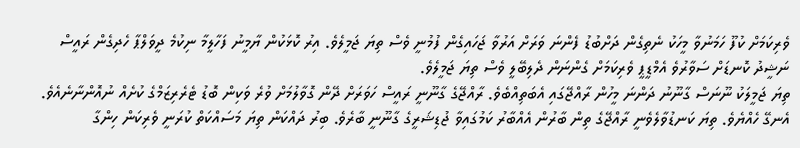ވެރިކަމަށް ކުފޫ ހަމަނުވާ މީހަކު ނެތިގެން ދަށްބުޑު ފެންނަ ވަރަށް އަރުވާ ޖަހައިގެން ފުމުނީ ވެސް ތިޔަ ޖަމީލެވެ. އިރު ކޮޅަކުން ޔާމީނު ފަހާލީމާ ނިކުމެ ދީވަލްޕާ ހެދިގެން ރައީސް ނަޝީދު ކޮނޑަށް ސަވާރުވެ އެމްޑީޕީ ވެރިކަމަށް ގެންނަން ދެލިބޭލީ ވެސް ތިޔަ ޖަމީލެވެ.
ތިޔަ ޖަމީލަކު ނޫނަސް ގާނޫނު ދަންނަ މީހުން ރާއްޖޭގައި އެބަތިއްބެވެ. ރާއްޖޭގެ ގާނޫނީ ރައީސް ހަވަރަށް ދޭން ގޮވާލުމަށް ވުރެ ވަކިން ބޮޑު ޓެރެރިޒަމްގެ ކުށެއް ނުއޮންނާނެއެވެ. އެނގޭ ހެއްޔެވެ. ތިޔަ ކަނޑުވާލެވެނީ ރާއްޖޭގެ ތިން ބާރުން އެއްބާރު ކަމުގައިވާ ޖުޑިޝަރީގެ ގާނޫނީ ބާރެވެ. ބިރު ދައްކަން ތިޔަ މަސައްކަތް ކުރަނީ ވެރިކަން ހިންގާ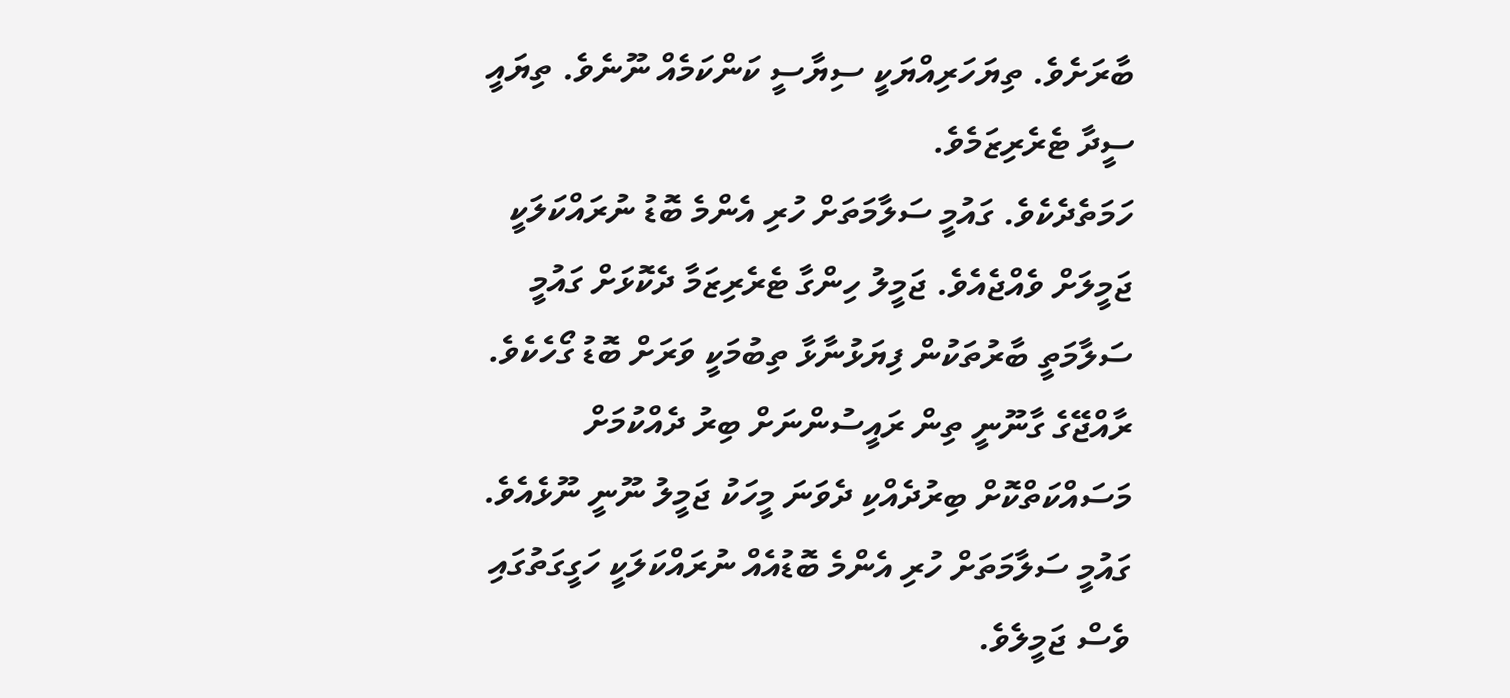ބާރަށެވެ. ތިޔަހަރިއްޔަކީ ސިޔާސީ ކަންކަމެއް ނޫނެވެ. ތިޔައީ ސީދާ ޓެރެރިޒަމެވެ.
ހަމަތެދެކެވެ. ގައުމީ ސަލާމަތަށް ހުރި އެންމެ ބޮޑު ނުރައްކަލަކީ ޖަމީލަށް ވެއްޖެއެވެ. ޖަމީލު ހިންގާ ޓެރެރިޒަމާ ދެކޮޅަށް ގައުމީ ސަލާމަތީ ބާރުތަކުން ފިޔަޅުނާޅާ ތިބުމަކީ ވަރަށް ބޮޑު ގޯހެކެވެ. ރާއްޖޭގެ ގާނޫނީ ތިން ރައީސުންނަށް ބިރު ދެއްކުމަށް މަސައްކަތްކޮށް ބިރުދެއްކި ދެވަނަ މީހަކު ޖަމީލު ނޫނީ ނޫޅެއެވެ. ގައުމީ ސަލާމަތަށް ހުރި އެންމެ ބޮޑުއެއް ނުރައްކަލަކީ ހަގީގަތުގައި ވެސް ޖަމީލެވެ.